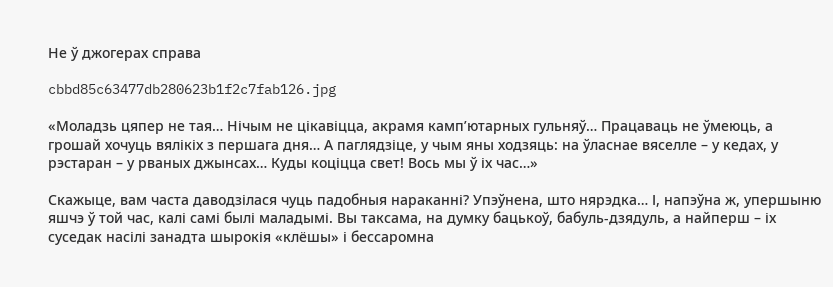Не ў джогерах справа

cbbd85c63477db280623b1f2c7fab126.jpg

«Моладзь цяпер не тая… Нічым не цікавіцца, акрамя камп’ютарных гульняў… Працаваць не ўмеюць, а грошай хочуць вялікіх з першага дня… А паглядзіце, у чым яны ходзяць: на ўласнае вяселле – у кедах, у рэстаран – у рваных джынсах… Куды коціцца свет! Вось мы ў іх час…»

Скажыце, вам часта даводзілася чуць падобныя нараканні? Упэўнена, што нярэдка… І, напэўна ж, упершыню яшчэ ў той час, калі самі былі маладымі. Вы таксама, на думку бацькоў, бабуль-дзядуль, а найперш – іх суседак насілі занадта шырокія «клёшы» і бессаромна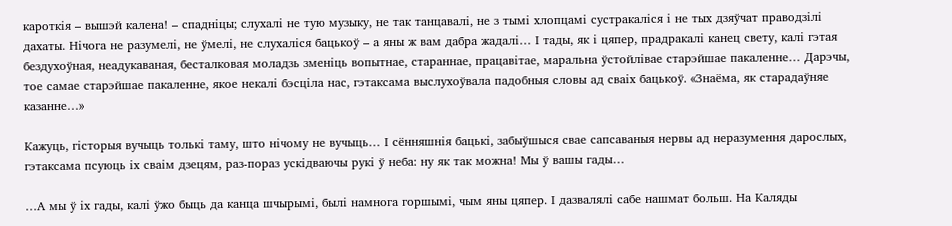кароткія – вышэй калена! – спадніцы; слухалі не тую музыку, не так танцавалі, не з тымі хлопцамі сустракаліся і не тых дзяўчат праводзілі дахаты. Нічога не разумелі, не ўмелі, не слухаліся бацькоў – а яны ж вам дабра жадалі… І тады, як і цяпер, прадракалі канец свету, калі гэтая бездухоўная, неадукаваная, бесталковая моладзь зменіць вопытнае, стараннае, працавітае, маральна ўстойлівае старэйшае пакаленне… Дарэчы, тое самае старэйшае пакаленне, якое некалі бэсціла нас, гэтаксама выслухоўвала падобныя словы ад сваіх бацькоў. «Знаёма, як старадаўняе казанне…»

Кажуць, гісторыя вучыць толькі таму, што нічому не вучыць… І сённяшнія бацькі, забыўшыся свае сапсаваныя нервы ад неразумення дарослых, гэтаксама псуюць іх сваім дзецям, раз-пораз ускідваючы рукі ў неба: ну як так можна! Мы ў вашы гады…

…А мы ў іх гады, калі ўжо быць да канца шчырымі, былі намнога горшымі, чым яны цяпер. І дазвалялі сабе нашмат больш. На Каляды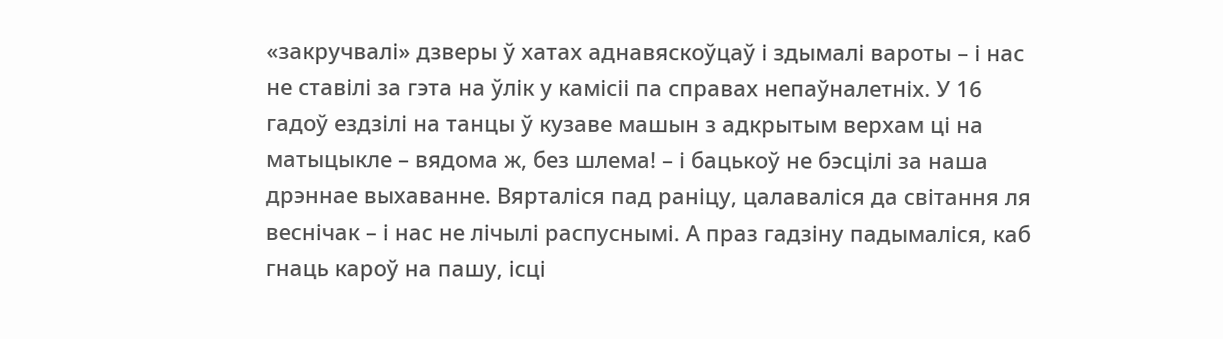«закручвалі» дзверы ў хатах аднавяскоўцаў і здымалі вароты – і нас не ставілі за гэта на ўлік у камісіі па справах непаўналетніх. У 16 гадоў ездзілі на танцы ў кузаве машын з адкрытым верхам ці на матыцыкле – вядома ж, без шлема! – і бацькоў не бэсцілі за наша дрэннае выхаванне. Вярталіся пад раніцу, цалаваліся да світання ля веснічак – і нас не лічылі распуснымі. А праз гадзіну падымаліся, каб гнаць кароў на пашу, ісці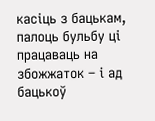касіць з бацькам, палоць бульбу ці працаваць на збожжаток – і ад бацькоў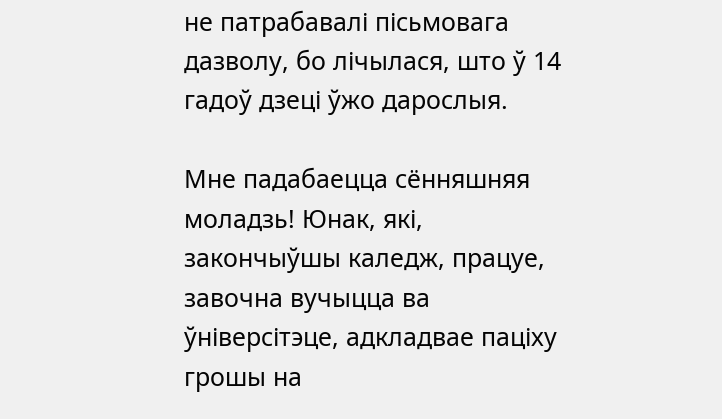не патрабавалі пісьмовага дазволу, бо лічылася, што ў 14 гадоў дзеці ўжо дарослыя.

Мне падабаецца сённяшняя моладзь! Юнак, які, закончыўшы каледж, працуе, завочна вучыцца ва ўніверсітэце, адкладвае паціху грошы на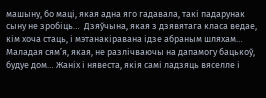машыну, бо маці, якая адна яго гадавала, такі падарунак сыну не зробіць…  Дзяўчына, якая з дзявятага класа ведае, кім хоча стаць, і мэтанакіравана ідзе абраным шляхам… Маладая сям’я, якая, не разлічваючы на дапамогу бацькоў, будуе дом… Жаніх і нявеста, якія самі ладзяць вяселле і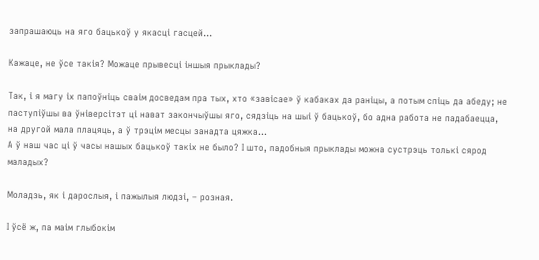запрашаюць на яго бацькоў у якасці гасцей…

Кажаце, не ўсе такія? Можаце прывесці іншыя прыклады?

Так, і я магу іх папоўніць сваім досведам пра тых, хто «завісае» ў кабаках да раніцы, а потым спіць да абеду; не паступіўшы ва ўніверсітэт ці нават закончыўшы яго, сядзіць на шыі ў бацькоў, бо адна работа не падабаецца, на другой мала плацяць, а ў трэцім месцы занадта цяжка…
А ў наш час ці ў часы нашых бацькоў такіх не было? І што, падобныя прыклады можна сустрэць толькі сярод маладых?

Моладзь, як і дарослыя, і пажылыя людзі, – розная.

І ўсё ж, па маім глыбокім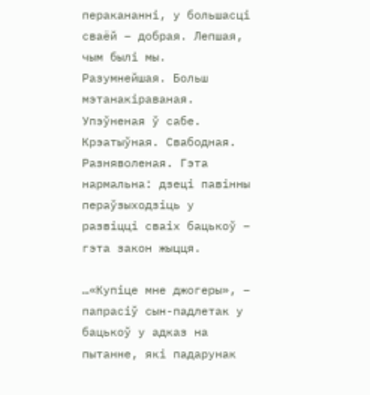перакананні, у большасці сваёй – добрая. Лепшая, чым былі мы. Разумнейшая. Больш мэтанакіраваная. Упэўненая ў сабе. Крэатыўная. Свабодная. Разняволеная. Гэта нармальна: дзеці павінны пераўзыходзіць у развіцці сваіх бацькоў – гэта закон жыцця.

…«Купіце мне джогеры», – папрасіў сын-падлетак у бацькоў у адказ на пытанне, які падарунак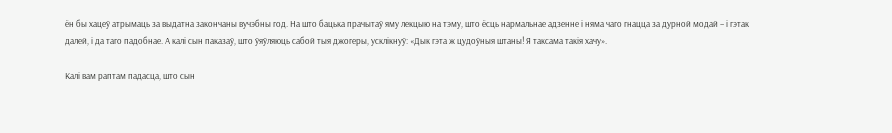ён бы хацеў атрымаць за выдатна закончаны вучэбны год. На што бацька прачытаў яму лекцыю на тэму, што ёсць нармальнае адзенне і няма чаго гнацца за дурной модай – і гэтак далей, і да таго падобнае. А калі сын паказаў, што ўяўляюць сабой тыя джогеры, усклікнуў: «Дык гэта ж цудоўныя штаны! Я таксама такія хачу».

Калі вам раптам падасца, што сын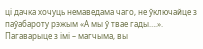ці дачка хочуць немаведама чаго, не ўключайце з паўабароту рэжым «А мы ў твае гады….». Пагаварыце з імі – магчыма, вы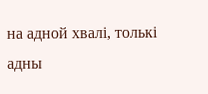на адной хвалі, толькі адны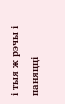і тыя ж рэчы і паняцці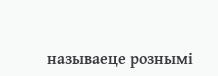называеце рознымі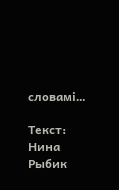словамі…

Текст: Нина Рыбик